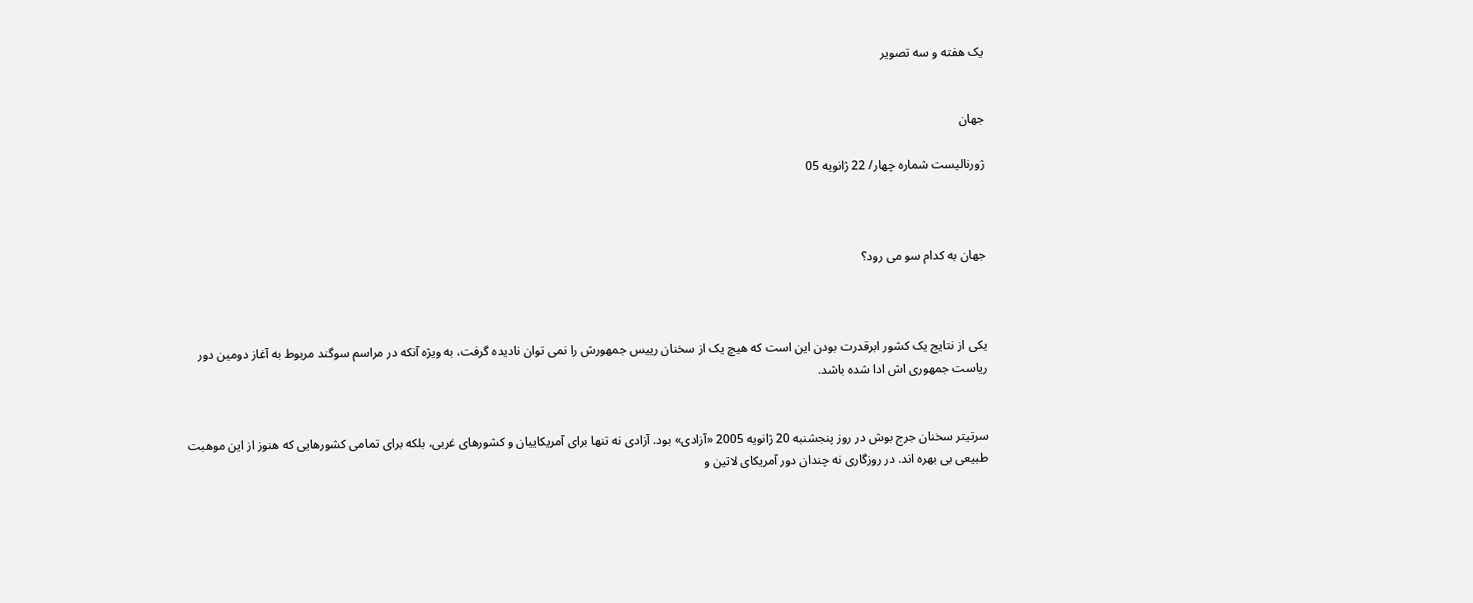یک هفته و سه تصویر


جهان

ژورنالیست شماره چهار/ 22 ژانویه 05



جهان به کدام سو می رود؟



یکی از نتایج یک کشور ابرقدرت بودن این است که هیچ یک از سخنان رییس جمهورش را نمی توان نادیده گرفت، به ویژه آنکه در مراسم سوگند مربوط به آغاز دومین دور ریاست جمهوری اش ادا شده باشد.


سرتیتر سخنان جرج بوش در روز پنجشنبه 20 ژانویه 2005 «آزادی» بود. آزادی نه تنها برای آمریکاییان و کشورهای غربی، بلکه برای تمامی کشورهایی که هنوز از این موهبت طبیعی بی بهره اند. در روزگاری نه چندان دور آمریکای لاتین و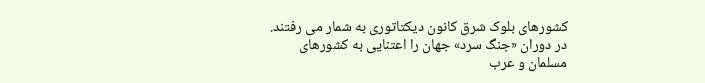کشورهای بلوک شرق کانون دیکتاتوری به شمار می رفتند. در دوران «جنگ سرد» جهان را اعتنایی به کشورهای مسلمان و عرب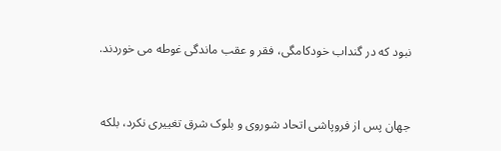نبود که در گنداب خودکامگی، فقر و عقب ماندگی غوطه می خوردند.



جهان پس از فروپاشی اتحاد شوروی و بلوک شرق تغییری نکرد، بلکه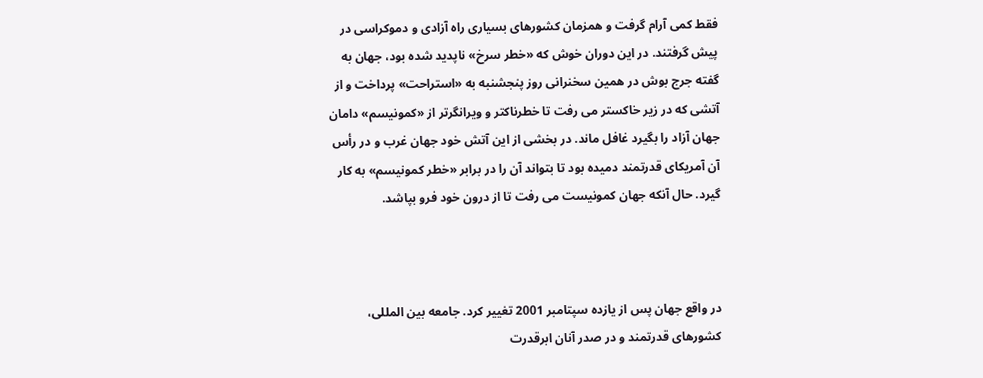فقط کمی آرام گرفت و همزمان کشورهای بسیاری راه آزادی و دموکراسی در پیش گرفتند. در این دوران خوش که «خطر سرخ» ناپدید شده بود، جهان به گفته جرج بوش در همین سخنرانی روز پنجشنبه به «استراحت» پرداخت و از آتشی که در زیر خاکستر می رفت تا خطرناکتر و ویرانگرتر از «کمونیسم» دامان جهان آزاد را بگیرد غافل ماند. در بخشی از این آتش خود جهان غرب و در رأس آن آمریکای قدرتمند دمیده بود تا بتواند آن را در برابر «خطر کمونیسم» به کار گیرد. حال آنکه جهان کمونیست می رفت تا از درون خود فرو بپاشد.



در واقع جهان پس از یازده سپتامبر 2001 تغییر کرد. جامعه بین المللی، کشورهای قدرتمند و در صدر آنان ابرقدرت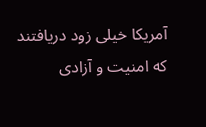آمریکا خیلی زود دریافتند که امنیت و آزادی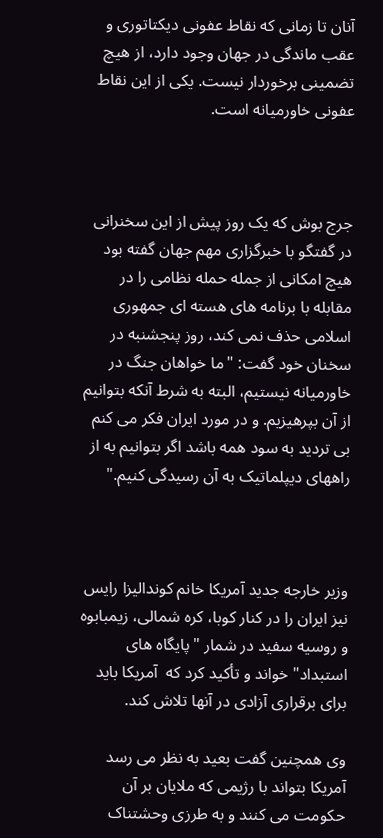آنان تا زمانی که نقاط عفونی دیکتاتوری و عقب ماندگی در جهان وجود دارد، از هیچ تضمینی برخوردار نیست. یکی از این نقاط عفونی خاورمیانه است.



جرج بوش که یک روز پیش از این سخنرانی در گفتگو با خبرگزاری مهم جهان گفته بود هیچ امکانی از جمله حمله نظامی را در مقابله با برنامه های هسته ای جمهوری اسلامی حذف نمی کند، روز پنجشنبه در سخنان خود گفت: "ما خواهان جنگ در خاورميانه نيستيم، البته به شرط آنکه بتوانيم از آن بپرهيزیم. و در مورد ایران فکر می کنم بی تردید به سود همه باشد اگر بتوانيم به از راههای ديپلماتيک به آن رسيدگی کنيم."



وزیر خارجه جدید آمریکا خانم کونداليزا رايس نيز ايران را در کنار کوبا، کره شمالی، زيمبابوه و روسیه سفید در شمار "پايگاه‌ های استبداد" خواند و تأکید کرد که  آمريکا بايد برای برقراری آزادی در آنها تلاش کند.

وی همچنین گفت بعید به نظر می رسد آمریکا بتواند با رژیمی که ملایان بر آن حکومت می کنند و به طرزی وحشتناک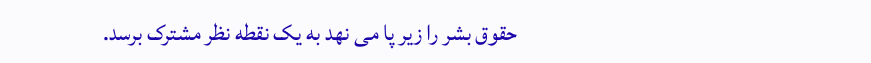حقوق بشر را زیر پا می نهد به یک نقطه نظر مشترک برسد.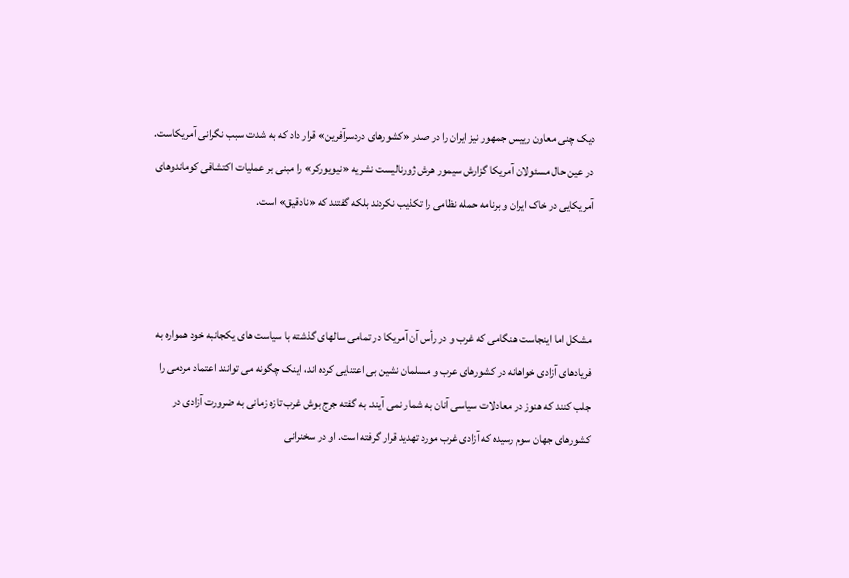دیک چنی معاون رییس جمهور نیز ایران را در صدر «کشورهای دردسرآفرین» قرار داد که به شدت سبب نگرانی آمریکاست. در عین حال مسئولان آمریکا گزارش سیمور هرش ژورنالیست نشریه «نیویورکر» را مبنی بر عملیات اکتشافی کوماندوهای آمریکایی در خاک ایران و برنامه حمله نظامی را تکذیب نکردند بلکه گفتند که «نادقیق» است.



مشکل اما اینجاست هنگامی که غرب و در رأس آن آمریکا در تمامی سالهای گذشته با سیاست های یکجانبه خود همواره به فریادهای آزادی خواهانه در کشورهای عرب و مسلمان نشین بی اعتنایی کرده اند، اینک چگونه می توانند اعتماد مردمی را جلب کنند که هنوز در معادلات سیاسی آنان به شمار نمی آیند. به گفته جرج بوش غرب تازه زمانی به ضرورت آزادی در  کشورهای جهان سوم رسیده که آزادی غرب مورد تهدید قرار گرفته است. او در سخنرانی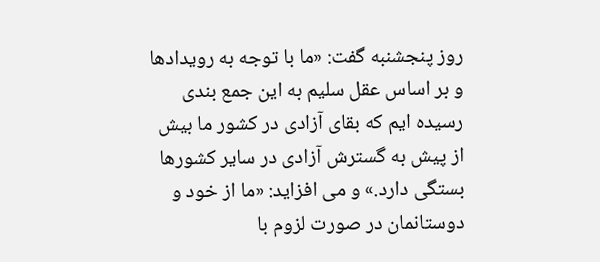روز پنجشنبه گفت: «ما با توجه به رویدادها و بر اساس عقل سلیم به این جمع بندی رسیده ایم که بقای آزادی در کشور ما بیش از پیش به گسترش آزادی در سایر کشورها بستگی دارد.» و می افزاید: «ما از خود و دوستانمان در صورت لزوم با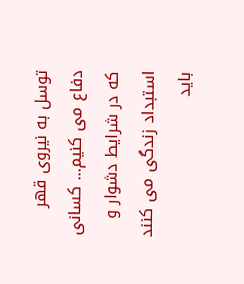توسل به نیروی قهر دفاع می کنیم... کسانی که در شرایط دشوار و استبداد زندگی می کنند باید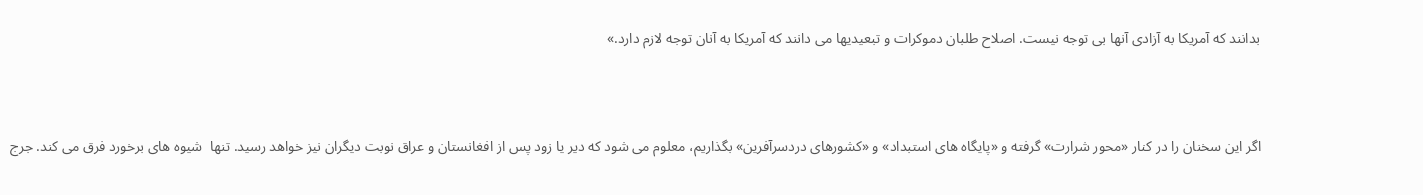بدانند که آمریکا به آزادی آنها بی توجه نیست. اصلاح طلبان دموکرات و تبعیدیها می دانند که آمریکا به آنان توجه لازم دارد.»



اگر این سخنان را در کنار «محور شرارت» گرفته و «پایگاه های استبداد» و «کشورهای دردسرآفرین» بگذاریم، معلوم می شود که دیر یا زود پس از افغانستان و عراق نوبت دیگران نیز خواهد رسید. تنها  شیوه های برخورد فرق می کند. جرج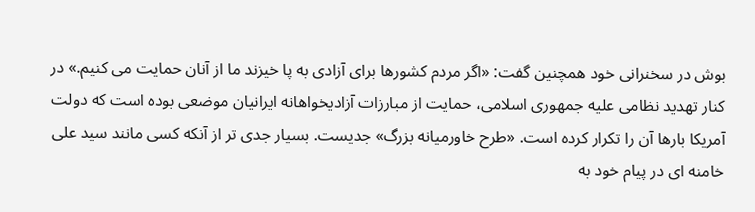بوش در سخنرانی خود همچنین گفت: «اگر مردم کشورها برای آزادی به پا خیزند ما از آنان حمایت می کنیم.» در کنار تهدید نظامی علیه جمهوری اسلامی، حمایت از مبارزات آزادیخواهانه ایرانیان موضعی بوده است که دولت آمریکا بارها آن را تکرار کرده است. «طرح خاورمیانه بزرگ» جدیست. بسیار جدی تر از آنکه کسی مانند سید علی خامنه ای در پیام خود به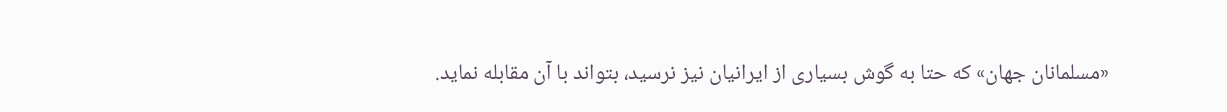«مسلمانان جهان» که حتا به گوش بسیاری از ایرانیان نیز نرسید، بتواند با آن مقابله نماید.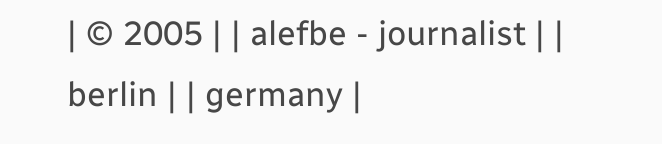| © 2005 | | alefbe - journalist | | berlin | | germany |